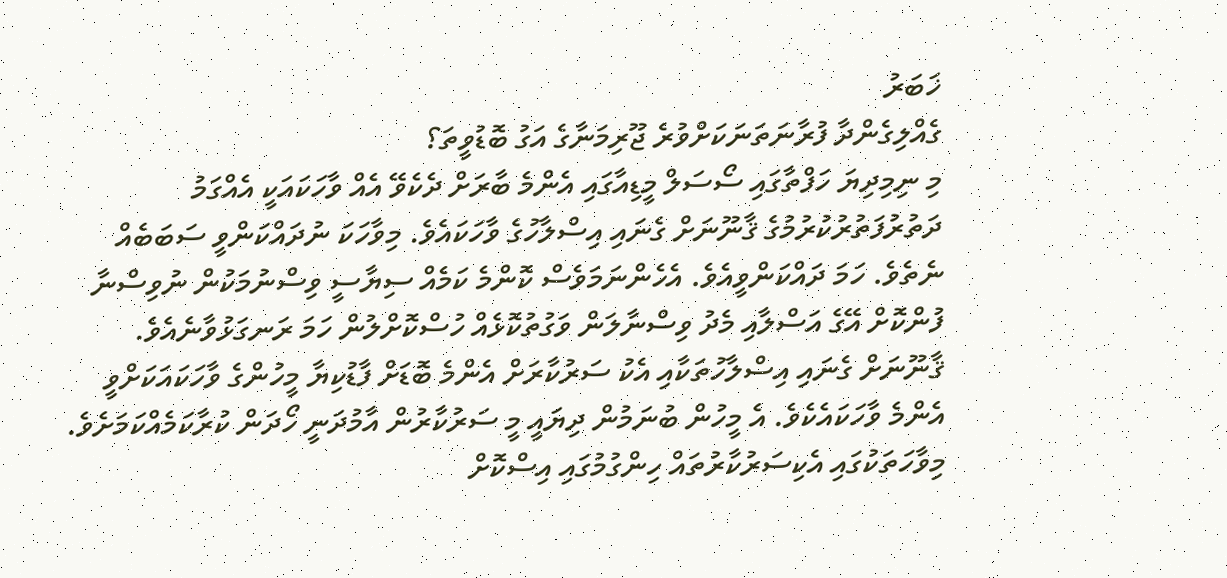ޚަބަރު
ގެއްލިގެންދާ ފުރާނަތަނަކަށްވުރެ ޖޫރިމަނާގެ އަގު ބޮޑުވީތަ؟
މި ނިމިދިޔަ ހަފްތާގައި ސޯސަލް މީޑިއާގައި އެންމެ ބާރަށް ދެކެވޭ އެއް ވާހަކައަކީ އެއްގަމު ދަތުރުފަތުރުކުރުމުގެ ޤާނޫނަށް ގެނައި އިސްލާހުގެ ވާހަކައެވެ. މިވާހަކަ ނުދައްކަންވީ ސަބަބެއް ނެތެވެ. ހަމަ ދައްކަންވީއެވެ. އެހެންނަމަވެސް ކޮންމެ ކަމެއް ސިޔާސީ ވިސްނުމަކުން ނުވިސްނާ ފުންކޮށް އޭގެ އަސްލާއި މެދު ވިސްނާލަން ވަގުތުކޮޅެއް ހުސްކޮށްލުން ހަމަ ރަނގަޅުވާނެއެވެ.
ޤާނޫނަށް ގެނައި އިސްލާހުތަކާއި އެކު ސަރުކާރަށް އެންމެ ބޮޑަށް ފާޑުކިޔާ މީހުންގެ ވާހަކައަކަށްވީ އެންމެ ވާހަކައެކެވެ. އެ މީހުން ބުނަމުން ދިޔައީ މީ ސަރުކާރުން އާމުދަނީ ހޯދަން ކުރާކަމެއްކަމަށެވެ. މިވާހަތަކުގައި އެކިސަރުކާރުތައް ހިންގުމުގައި އިސްކޮށް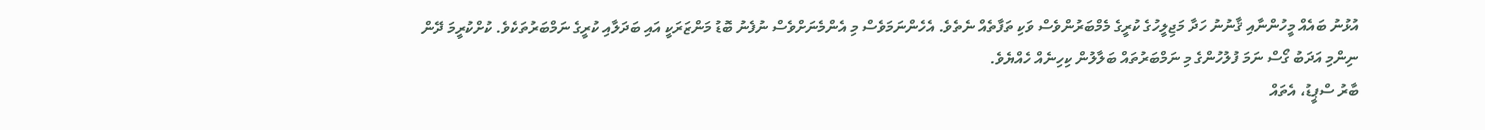އުޅުނު ބައެއް މީހުންނާއި ޤާނުނު ހަދާ މަޖިލީހުގެ ކުރީގެ މެމްބަރުންވެސް ވަކި ތަފާތެއް ނެތެވެ. އެހެންނަމަވެސް މި އެންމެނަށްވެސް ނުފެނު ބޮޑު މަންޒަރަކީ އައި ބަދަލާއި ކުރީގެ ނަމްބަރުތަކެވެ. ކުށްކުރީމަ ދޭން ނިންމި އަދަބު ގޯސް ނަމަ ފުލުހުންގެ މި ނަމްބަރުތައް ބަލާލުން ކިހިނެއް ހެއްޔެވެ.
ބާރު ސްޕީޑު، އެތައް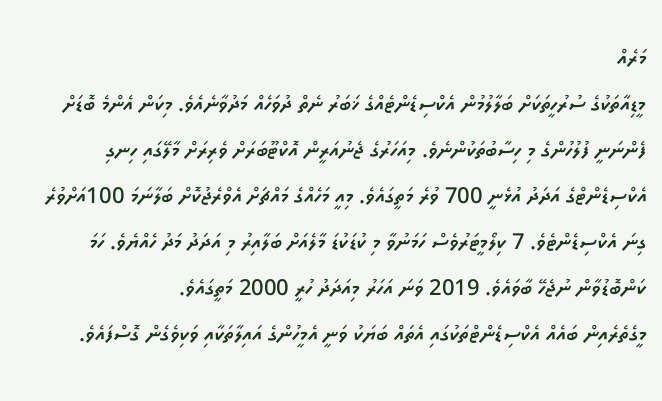މަރެއް
މީޑިއާތަކުގެ ސުރުހީތަކަށް ބަލާލުމުން އެކްސިޑެންޓެއްގެ ޚަބަރު ނެތް ދުވަހެއް މަދުވާނެއެވެ. މިކަން އެންމެ ބޮޑަށް ފެންނަނީ ފުލުހުންގެ މި ހިސާބުތަކުންނެވެ. މިއަހަރުގެ ޖެނުއަރީން އޮކްޓޫބަރަށް ވެރިރަށް މާލޭގައި ހިނގި އެކްސިޑެންޓްގެ އަދަދު އުޅެނީ 700 ވުރެ މަތީގައެވެ. މިއީ މަހެއްގެ މައްޗަށް އެވްރެޖުކޮށް ބަލާނަމަ 100އަށްވުރެ ގިނަ އެކްސިޑެންޓެވެ. 7 ކިލޯމީޓަރުވެސް ހަމަނުވާ މި ކުޑަކުޑަ މާލެއަށް ބަލާއިރު މި އަދަދު މަދު ހެއްޔެވެ. ހަމަ ކަންބޮޑުވާން ނުޖެހޭ ބާވައެވެ. 2019 ވަނަ އަހަރު މިއަދަދު ހުރީ 2000 މަތީގައެވެ.
މީގެތެރެއިން ބައެއް އެކްސިޑެންޓްތަކުގައި އެތައް ބަޔަކު ވަނީ އެމީހުންގެ އައިލާތަކާއި ވަކިވެގެން ގޮސްފައެވެ.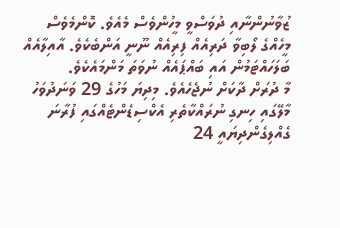ޒުވާނުންނާއި ދުވަސްވީ މީހުންވެސް މެއެވެ. ކޮންމެވެސް މީހެއްގެ ލޯބިވާ ދަރިއެއް ފިރިއެއް ނޫނީ އަންބެކެވެ. އާއިލާއެއް ބަލަހައްޓަމުން އައި ބައްޕައެއް ނުވަތަ މަންމައެކެވެ.
މާ ދުރަށް ދާކަށް ނުޖެހެއެވެ. މިދިޔަ މަހުގެ 29 ވަނަދުވަހު މާލޭގައި ހިނގި ނުރައްކާތެރި އެކްސިޑެންޓެއްގައި ފުރާނަ ގެއްލިގެންދިޔައީ 24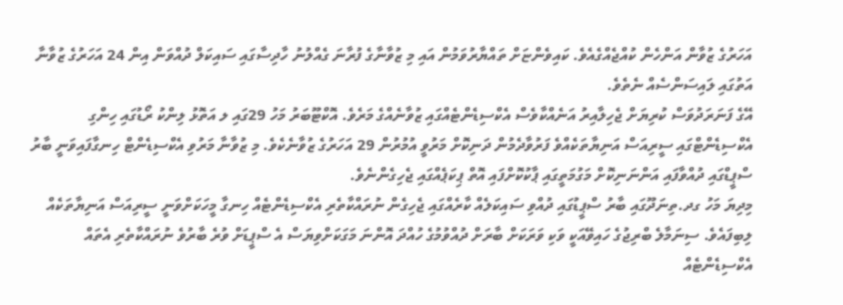އަހަރުގެ ޒުވާން އަންހެން ކުއްޖެއްގެއެވެ. ކައިވެންޏަށް ތައްޔާރުވަމުން އައި މި ޒުވާނާގެ ފުރާނަ ގެއްލުނު ހާދިސާގައި ސައިކަލް ދުއްވަން އިން 24 އަހަރުގެ ޒުވާނާ އަތުގައި ލައިސަންސެއް ނެތެވެ.
އޭގެ ފަނަރަދުވަސް ކުރިޔަށް ޖެހިލާއިރު އަނެއްކާވެސް އެކްސިޑެންޓެއްގައި ޒުވާނެއްގެ މަރެވެ. އޮކްޓޫބަރު މަހު 29ގައި ލ އަތޮޅު ލިންކު ރޯޑުގައި ހިންގި އެކްސިޑެންޓްގައި ސީރިއަސް އަނިޔާތަކެއްވެ ފަރުވާދެމުން ދަނިކޮށް މަރުވީ އުމުރުން 29 އަހަރުގެ ޒުވާނެކެވެ. މި ޒުވާނާ މަރުވި އެކްސިޑެންޓް ހިނގާފައިވަނީ ބާރު ސްޕީޑްގައި ދުއްވާފައި އަންނަނިކޮށް މަގުމަތީގައި ޕާކުކޮށްފައި އޮތް ޕިކަޕެއްގައި ޖެހިގެންނެވެ.
މިދިޔަ މަހު ގދ.ތިނަދޫގައި ބާރު ސްޕީޑުގައި ދުއްވި ސައިކަލެއް ކާރެއްގައި ޖެހިގެން ނުރައްކާތެރި އެކްސިޑެންޓެއް ހިނގާ މީހަކަށްވަނީ ސީރިއަސް އަނިޔާތަކެއް ލިބިފައެވެ. ސިނަމާލެ ބްރިޖުގެ ހައިވޭއަކީ ވަކި ވަރަކަށް ބާރަށް ދުއްވުމުގެ ހުއްދަ އޮންނަ މަގަކަށްވިޔަސް އެ ސްޕީޑަށް ވުރެ ބާރުވެ ނުރައްކާތެރި އެތައް އެކްސިޑެންޓެއް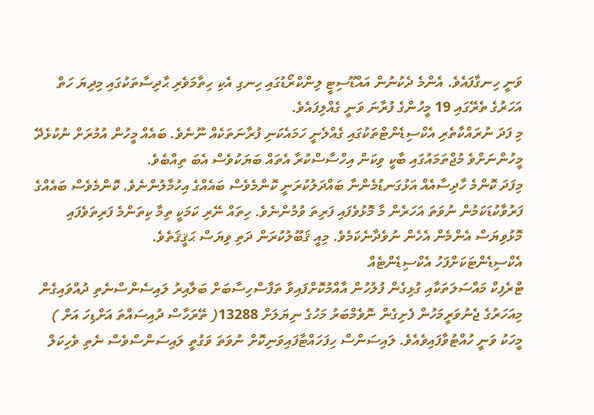ވަނީ ހިނގާފައެވެ. އެންމެ ދެކުނުން އައްޑޫސިޓީ ލިންކްރޯޑުގައި ހިނގި އެކި ހިތާމަވެރި ޙާދިސާތަކުގައި މިދިޔަ ހަތް އަހަރުގެ ތެރޭގައި 19 މީހުންގެ ފުރާނަ ވަނީ ގެއްލިފައެވެ.
މި ފަދަ ނުރައްކާތެރި އެކްސިޑެންޓްތަކުގައި ގެއްލެނީ ހަމައެކަނި ފުރާނަތަކެއް ނޫނެވެ. ބައެއް މީހުން އުމުރަށް ނުކުޅެދޭ މީހުންނަށްވެ މުޖްތަމައުގައި ބާކީ ވިކަން އިހްސާސްކުރާ އެތައް ބަޔަކުވެސް އެބަ ތިއްބެވެ.
މިފަދަ ކޮންމެ ހާދިސާއެއް އަޅުގަނޑުމެންނާ ބައްދަލުކުރަނީ ކޮންމެވެސް ބައެއްގެ އިހުމާލުންނެވެ. ކޮންމެވެސް ބައެއްގެ ފަރުވާކުޑަކަމުން ނުވަތަ އަހަރެން މާ މޮޅުވެފައި ފަރިތަ ވުމުންނެވެ. ހިތައް ނޭރި ކަމަކީ ތިމާ ކިތަންމެ ފަރިތަވެފައި މޮޅުވިޔަސް އެންމެން އެހެން ނުވެދާނެކަމެވެ. މިއީ ޤަބޫލުކުރަން ދަތި ވިޔަސް ޙަޤީޤަތެވެ.
އެކްސިޑެންޓަކަށްފަހު އެކްސިޑެންޓެއް
ޓްރެފިކް މައްސަލަތަކާއި ގުޅިގެން ފުލުހުން އާއްމުކޮށްފައިވާ ތަފާސްހިސާބަށް ބަލާއިރު ލައިސެންސްނެތި ދުއްވައިގެން މިއަހަރުގެ ޖެނުވަރީމަހުން ފެށިގެން ނޮވެމްބަރު މަހުގެ ނިޔަލަށް 13288( ތޭރަހާސް ދުއިސައްތަ އަށްޑިހަ އަށް ) މީހަކު ވަނީ ހުއްޓުވާފައިވެއެވެ. ލައިސަންސް ހިފަހައްޓާފައިވަނިކޮށް ނުވަތަ ވަގުތީ ލައިސަންސްވެސް ނެތި ވެހިކަލް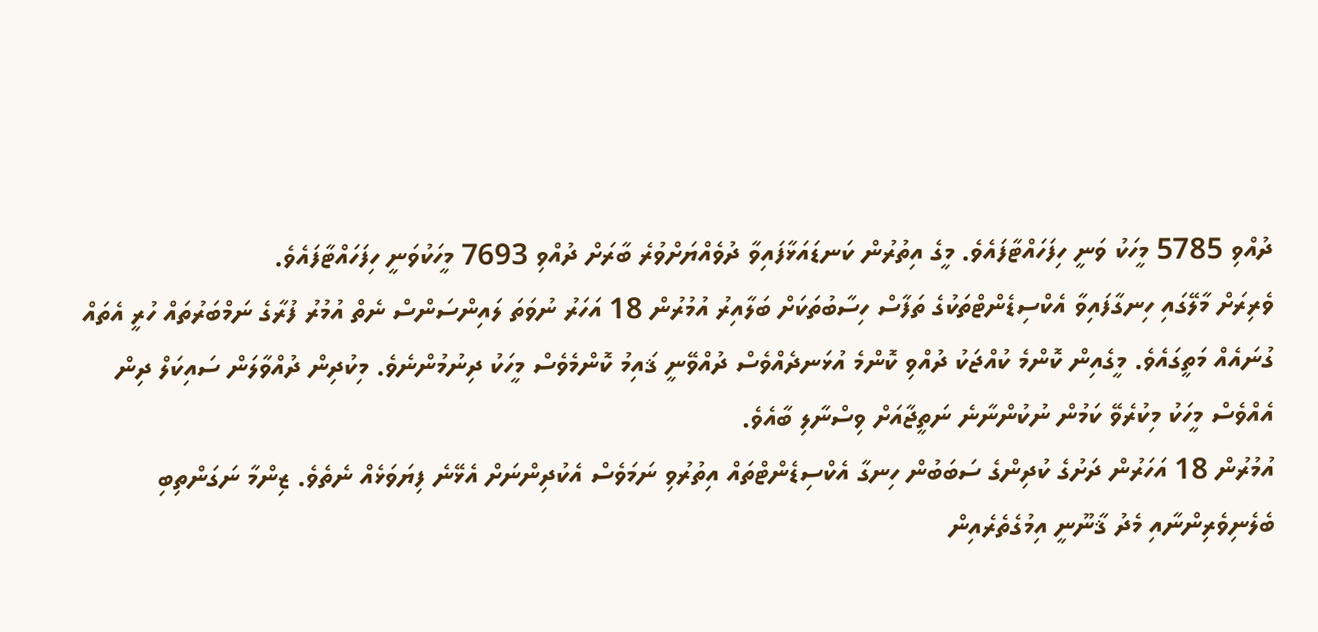ދުއްވި 5785 މީހަކު ވަނީ ހިފަހައްޓާފައެވެ. މީގެ އިތުރުން ކަނޑައަޅާފައިވާ ދުވެއްޔަށްވުރެ ބާރަށް ދުއްވި 7693 މީހަކުވަނީ ހިފަހައްޓާފައެވެ.
ވެރިރަށް މާލޭގައި ހިނގާފައިވާ އެކްސިޑެންޓްތަކުގެ ތަފާސް ހިސާބުތަކަށް ބަލާއިރު އުމުރުން 18 އަހަރު ނުވަތަ ލައިންސަންސް ނެތް އުމުރު ފުރާގެ ނަމްބަރުތައް ހުރީ އެތައް ގުނައެއް މަތީގައެވެ. މީގެއިން ކޮންމެ ކުއްޖަކު ދުއްވި ކޮންމެ އުޅަނދެއްވެސް ދުއްވޭނީ ޤައިމު ކޮންމެވެސް މީހަކު ދިނުމުންނެވެ. މިކުދިން ދުއްވާލަން ސައިކަލް ދިން އެއްވެސް މީހަކު މިކުރެވޭ ކަމުން ނުކުންނާނެ ނަތީޖާއަށް ވިސްނާލި ބާއެވެ.
އުމުރުން 18 އަހަރުން ދަށުގެ ކުދިންގެ ސަބަބުން ހިނގާ އެކްސިޑެންޓްތައް އިތުރުވި ނަމަވެސް އެކުދިންނަށް އެޅޭނެ ފިޔަވަޅެއް ނެތެވެ. ޒިންމާ ނަގަންތިބި ބެލެނިވެރިންނާއި މެދު ޤާނޫނީ އިމުގެތެރެއިން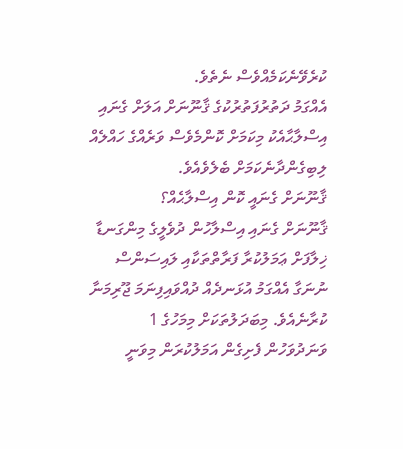ކުރެވޭނެކަމެއްވެސް ނެތެވެ.
އެއްގަމު ދަތުރުފަތުރުކުގެ ޤާނޫނަށް އަލަށް ގެނައި އިސްލާޙާއެކު މިކަމަށް ކޮންމެވެސް ވަރެއްގެ ހައްލެއް ލިބިގެންދާނެކަމަށް ބެލެވެއެވެ.
ޤާނޫނަށް ގެނައީ ކޮން އިސްލާޙެއް؟
ޤާނޫނަށް ގެނައި އިސްލާހުން ދުވެލީގެ މިންގަނޑާ ޚިލާފަށް ޢަމަލުކުރާ ފަރާތްތަކާއި ލައިސަންސް ނުނަގާ އެއްގަމު އުޅަނދެއް ދުއްވައިފިނަމަ ޖޫރިމަނާ ކުރާނެއެވެ. މިބަދަލުތަކަށް މިމަހުގެ 1 ވަނަދުވަހުން ފެށިގެން އަމަލުކުރަން މިވަނީ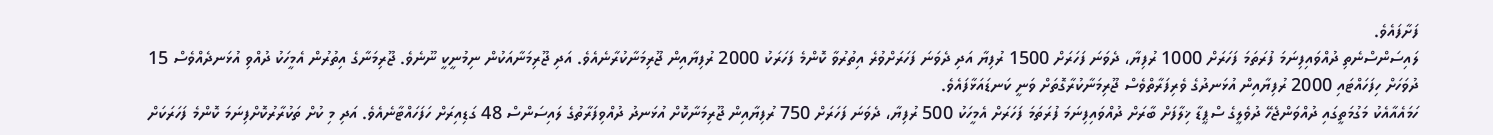ފަށާފައެވެ.
ލައިސަންސްނެތި ދުއްވައިފިނަމަ ފުރަތަމަ ފަހަރަށް 1000 ރުފިޔާ، ދެވަނަ ފަހަރަށް 1500 ރުފިޔާ އަދި ދެވަނަ ފަހަރަށްވުރެ އިތުރުވާ ކޮންމެ ފަހަރަކު 2000 ރުފިޔާއިން ޖޫރިމަނާކުރާނެއެވެ. އަދި ޖޫރިމަނާއަކުން ނިމުނީކީ ނޫނެވެ. ޖޫރިމަނާގެ އިތުރުން އެމީހަކު ދުއްވި އުޅަނދެއްވެސް 15 ދުވަހަށް ހިފަހައްޓައި 2000 ރުފިޔާއިން އުޅަނދުގެ ވެރިފަރާތްވެސް ޖޫރިމަނާކުރާގޮތަށް ވަނީ ކަނޑައަޅާފައެވެ.
ހަމައެއާއެކު މަގުމަތީގައި ދުއްވަންޖެހޭ ދުވެލީގެ ސްޕީޑާ ޚިލާފަށް ބާރަށް ދުއްވައިފިނަމަ ފުރަތަމަ ފަހަރަށް އެމީހަކު 500 ރުފިޔާ، ދެވަނަ ފަހަރަށް 750 ރުފިޔާއިން ޖޫރިމަނާކޮށް އުޅަނދު ދުއްވިފަރާތުގެ ލައިސަންސް 48 ގަޑިއިރަށް ހަފަހައްޓާނެއެވެ. އަދި މި ކުށް ތަކުރާރުކޮށްފިނަމަ ކޮންމެ ފަހަރަކަށް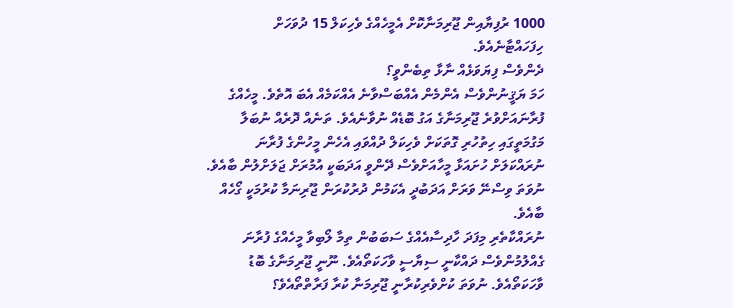1000 ރުފިޔާއިން ޖޫރިމަނާކޮށް އެމީހެއްގެ ވެހިކަލް 15 ދުވަހަށް ހިފަހައްޓާނެއެވެ.
ދެންވެސް ފިޔަވަޅެއް ނާޅާ ތިބެންވީ؟
ހަމަ ޔަޤީނުންވެސް އެންމެން އެއްބަސްވާނެ އެއްކަމެއް އެބަ އޮތެވެ. މީހެއްގެ ފުރާނައަށްވުރެ ޖޫރިމަނާގެ އަގު ބޮޑެއް ނުވާނެއެވެ. ތަނެއް ދޮރެއް ނުބަލާ މަގުމަތީގައި ހިތުހުރި ގޮތަކަށް ވެހިކަލް ދުއްވައި އެހެން މީހުންގެ ފުރާނަ ނުރައްކަލަށް ހުށައަޅާ މީހާއަށްވެސް ދޭންވީ އަދަބަކީ އުމުރަށް ޖަލަށްލުން ބާއެވެ. ނުވަތަ ވިސްނޭ ވަރަށް އަދަބުދީ އެކަމުން ދުރުކުރަން ޖޫރިނަމާ ކުރުމަކީ ގޯހެއް ބާއެވެ.
ނުރައްކާތެރި މިފަދަ ހާދިސާއެއްގެ ސަބަބުން ތިމާ ލޯބިވާ މީހެއްގެ ފުރާނަ ގެއްލުމުންވެސް ދައްކާނީ ސިޔާސީ ވާހަކަތޯއެވެ. ނޫނީ ޖޫރިމަނާގެ ބޮޑު ވާހަކަތޯއެވެ. ނުވަތަ ކުށްވެރިކުރާނީ ޖޫރިމަނާ ކުރާ ފަރާތްތޯއެވެ؟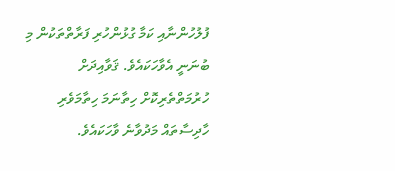ފުލުހުންނާއި ކަމާ ގުޅުންހުރި ފަރާތްތަކުން މި ބުނަނީ އެވާހަކައެވެ. ޤަވާއިދަށް ހުރުމަތްތެރިކޮށް ހިތާނަމަ ހިތާމަވެރި ހާދިސާތައް މަދުވާނެ ވާހަކައެވެ.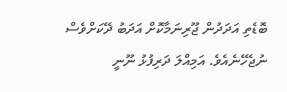ބޮޑެތި އަދަދުން ޖޫރިނަމާކޮށް އަދަބު ދޭކަށްވެސް ނުޖެހޭނެއެވެ. އަމިއްލަ ދަރިފުޅު ނޫނީ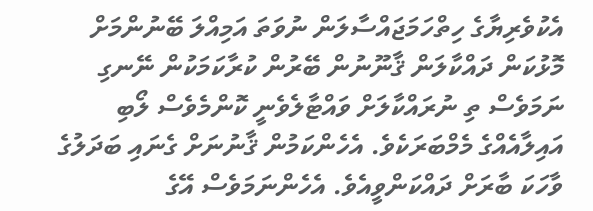އެކުވެރިޔާގެ ހިތްހަމަޖައްސާލަން ނުވަތަ އަމިއްލަ ބޭނުންމަށް މޮޅުކަން ދައްކާލަން ޤާނޫނުން ބޭރުން ކުރާކަމަކުން ނޭނގި ނަމަވެސް ތި ނުރައްކާލަށް ވައްޓާލެވެނީ ކޮންމެވެސް ލޯބި އައިލާއެއްގެ މެމްބަރަކެވެ. އެހެންކަމުން ޤާނުނަށް ގެނައި ބަދަލުގެ ވާހަކަ ބާރަށް ދައްކަންވީއެވެ. އެހެންނަމަވެސް އޭގެ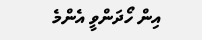އިން ހޯދަންވީ އެންމެ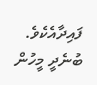ފައިދާއެކެވެ. ބުނެދީ މީހުން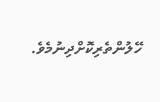ހޭލުންތެރިކޮށްދިނުމެވެ.